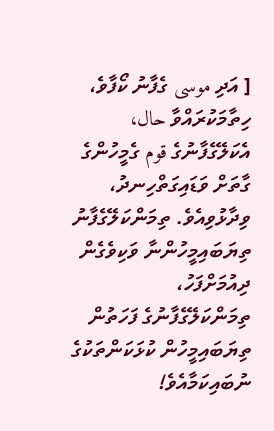[ އަދި موسى ގެފާނު ކޯފާވެ، ހިތާމަކުރައްވާ حال، އެކަލޭގެފާނުގެ قوم ގެމީހުންގެ ގާތަށް ވަޑައިގަތްހިނދު، ވިދާޅުވިއެވެ. ތިމަންކަލޭގެފާނު ތިޔަބައިމީހުންނާ ވަކިވެގެން ދިއުމަށްފަހު، ތިމަންކަލޭގެފާނުގެ ފަހަތުން ތިޔަބައިމީހުން ކުޅަކަންތަކުގެ ނުބައިކަމާއެވެ!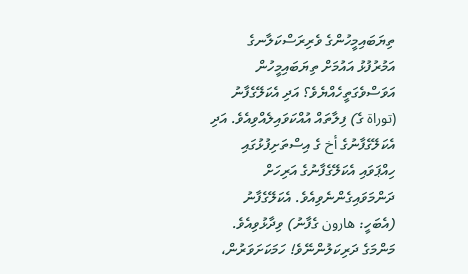ތިޔަބައިމީހުންގެ ވެރިރަސްކަލާނގެ އަމުރުފުޅު އައުމަށް ތިޔަބައިމީހުން އަވަސްވެގަތީހެއްޔެވެ؟ އަދި އެކަލޭގެފާނު (توراة ގެ) ފިލާތައް އުއްކަވައިލެއްވިއެވެ. އަދި އެކަލޭގެފާނުގެ أخ ގެ އިސްތަށިފުޅުގައި ހިއްޕަވައި އެކަލޭގެފާނުގެ އަރިހަށް ދަންމަވައިގެންނެވިއެވެ. އެކަލޭގެފާނު (އެބަހީ: هارون ގެފާނު) ވިދާޅުވިއެވެ. މަންމަގެ ދަރިކަލުންނޭވެ! ހަމަކަށަވަރުން،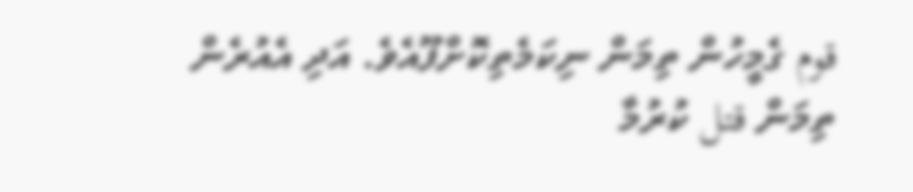قوم ގެމީހުން ތިމަން ނިކަމެތިކޮށްފޫއެވެ. އަދި އެއުރެން ތިމަން قتل ކުރުމާ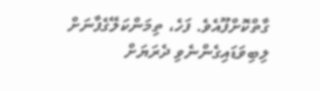ގާތްކޮށްފޫއެވެ. ފަހެ، ތިމަންކަލޭގެފާނަށް ލިބިވަޑައިގެންނެވި ދެރަޔަށް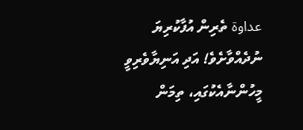عداوة ތެރިން އުފާކުރިޔަ ނުދެއްވާށެވެ! އަދި އަނިޔާވެރިވީ މީހުންނާއެކުގައި، ތިމަން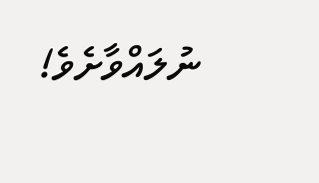ނުލައްވާށެވެ!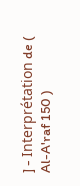] - Interprétation de ( Al-A'raf 150 )